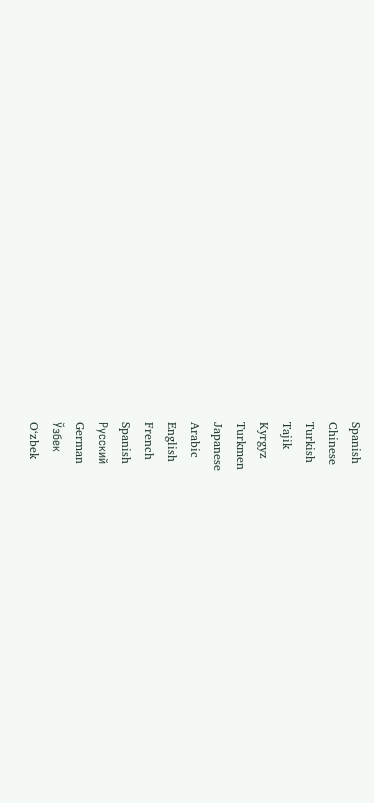Spanish
Chinese
Turkish
Tajik
Kyrgyz
Turkmen
Japanese
Arabic
English
French
Spanish
Русский
German
Ўзбек
Oʻzbek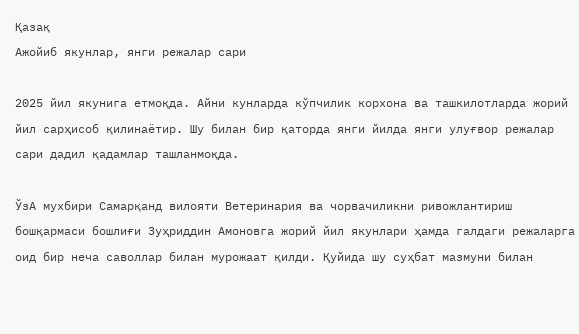Қазақ
Ажойиб якунлар, янги режалар сари

2025 йил якунига етмоқда. Айни кунларда кўпчилик корхона ва ташкилотларда жорий йил сарҳисоб қилинаётир. Шу билан бир қаторда янги йилда янги улуғвор режалар сари дадил қадамлар ташланмоқда.

ЎзА мухбири Самарқанд вилояти Ветеринария ва чорвачиликни ривожлантириш бошқармаси бошлиғи Зуҳриддин Амоновга жорий йил якунлари ҳамда галдаги режаларга оид бир неча саволлар билан мурожаат қилди. Қуйида шу суҳбат мазмуни билан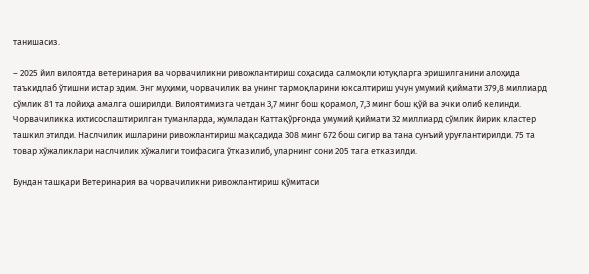танишасиз.

– 2025 йил вилоятда ветеринария ва чорвачиликни ривожлантириш соҳасида салмоқли ютуқларга эришилганини алоҳида таъкидлаб ўтишни истар эдим. Энг муҳими, чорвачилик ва унинг тармоқларини юксалтириш учун умумий қиймати 379,8 миллиард сўмлик 81 та лойиҳа амалга оширилди. Вилоятимизга четдан 3,7 минг бош қорамол, 7,3 минг бош қўй ва эчки олиб келинди. Чорвачиликка ихтисослаштирилган туманларда, жумладан Каттақўрғонда умумий қиймати 32 миллиард сўмлик йирик кластер ташкил этилди. Наслчилик ишларини ривожлантириш мақсадида 308 минг 672 бош сигир ва тана сунъий уруғлантирилди. 75 та товар хўжаликлари наслчилик хўжалиги тоифасига ўтказилиб, уларнинг сони 205 тага етказилди.

Бундан ташқари Ветеринария ва чорвачиликни ривожлантириш қўмитаси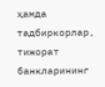ҳамда тадбиркорлар, тижорат банкларининг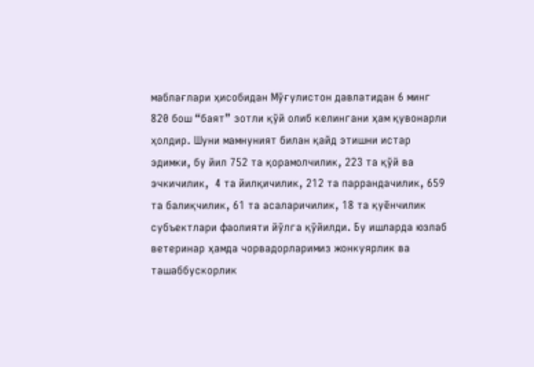маблағлари ҳисобидан Мўғулистон давлатидан 6 минг 820 бош “баят” зотли қўй олиб келингани ҳам қувонарли ҳолдир. Шуни мамнуният билан қайд этишни истар эдимки, бу йил 752 та қорамолчилик, 223 та қўй ва эчкичилик,  4 та йилқичилик, 212 та паррандачилик, 659 та балиқчилик, 61 та асаларичилик, 18 та қуёнчилик субъектлари фаолияти йўлга қўйилди. Бу ишларда юзлаб ветеринар ҳамда чорвадорларимиз жонкуярлик ва ташаббускорлик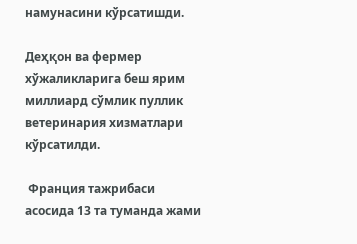намунасини кўрсатишди.

Деҳқон ва фермер хўжаликларига беш ярим миллиард сўмлик пуллик ветеринария хизматлари кўрсатилди.

 Франция тажрибаси асосида 13 та туманда жами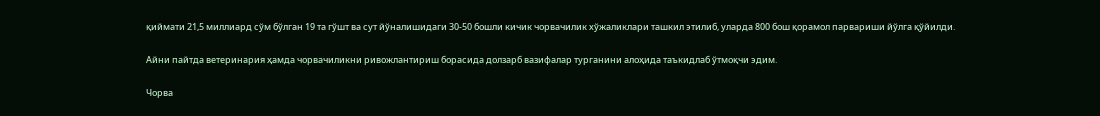қиймати 21,5 миллиард сўм бўлган 19 та гўшт ва сут йўналишидаги 30-50 бошли кичик чорвачилик хўжаликлари ташкил этилиб, уларда 800 бош қорамол парвариши йўлга қўйилди.

Айни пайтда ветеринария ҳамда чорвачиликни ривожлантириш борасида долзарб вазифалар турганини алоҳида таъкидлаб ўтмоқчи эдим.

Чорва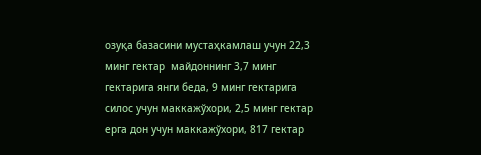озуқа базасини мустаҳкамлаш учун 22,3 минг гектар  майдоннинг 3,7 минг гектарига янги беда, 9 минг гектарига силос учун маккажўхори, 2,5 минг гектар ерга дон учун маккажўхори, 817 гектар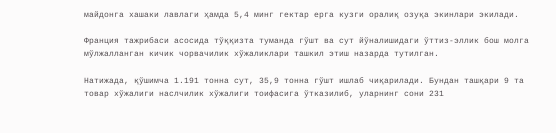майдонга хашаки лавлаги ҳамда 5,4 минг гектар ерга кузги оралиқ озуқа экинлари экилади.

Франция тажрибаси асосида тўққизта туманда гўшт ва сут йўналишидаги ўттиз-эллик бош молга мўлжалланган кичик чорвачилик хўжаликлари ташкил этиш назарда тутилган.

Натижада, қўшимча 1.191 тонна сут, 35,9 тонна гўшт ишлаб чиқарилади. Бундан ташқари 9 та товар хўжалиги наслчилик хўжалиги тоифасига ўтказилиб, уларнинг сони 231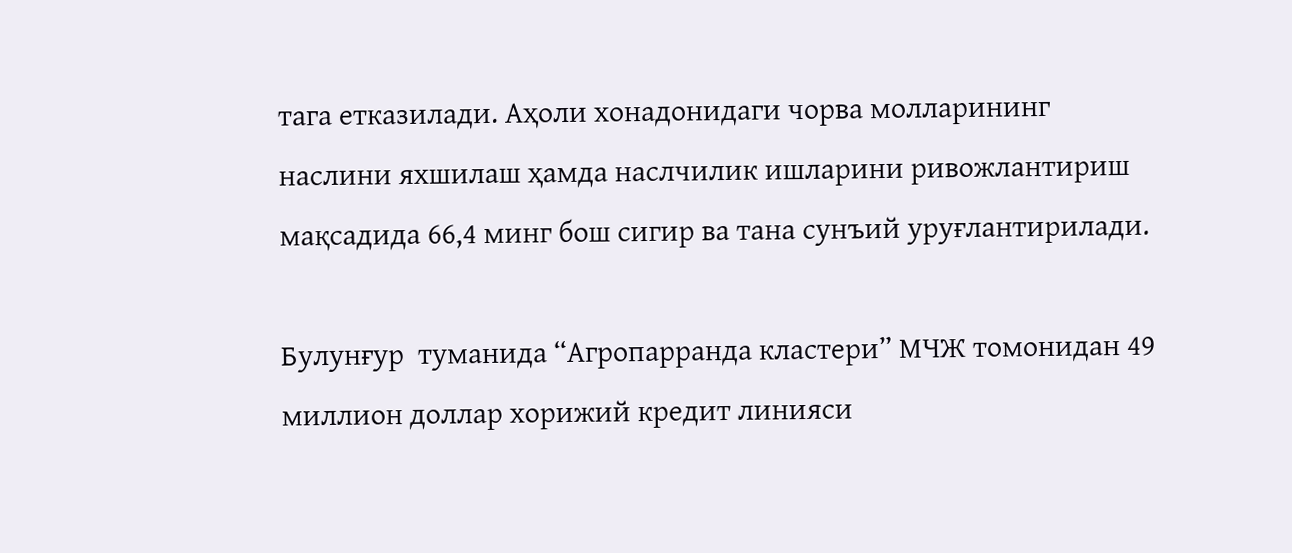тага етказилади. Аҳоли хонадонидаги чорва молларининг наслини яхшилаш ҳамда наслчилик ишларини ривожлантириш мақсадида 66,4 минг бош сигир ва тана сунъий уруғлантирилади.

Булунғур  туманида “Агропарранда кластери” МЧЖ томонидан 49 миллион доллар хорижий кредит линияси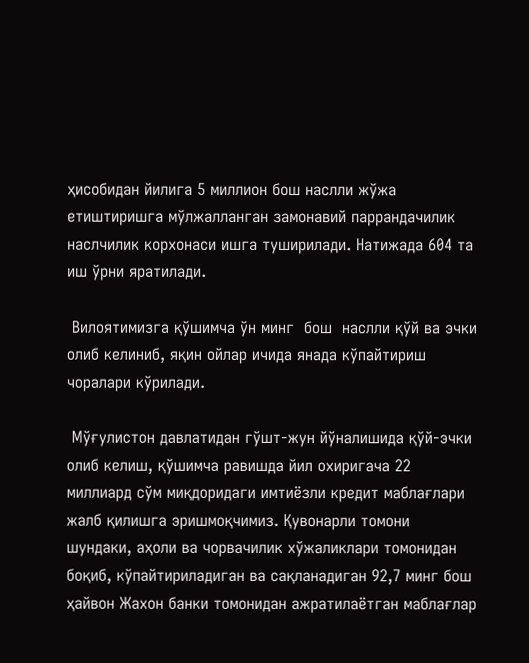ҳисобидан йилига 5 миллион бош наслли жўжа етиштиришга мўлжалланган замонавий паррандачилик наслчилик корхонаси ишга туширилади. Натижада 604 та иш ўрни яратилади.

 Вилоятимизга қўшимча ўн минг  бош  наслли қўй ва эчки олиб келиниб, яқин ойлар ичида янада кўпайтириш чоралари кўрилади.

 Мўғулистон давлатидан гўшт-жун йўналишида қўй-эчки олиб келиш, қўшимча равишда йил охиригача 22 миллиард сўм миқдоридаги имтиёзли кредит маблағлари жалб қилишга эришмоқчимиз. Қувонарли томони шундаки, аҳоли ва чорвачилик хўжаликлари томонидан боқиб, кўпайтириладиган ва сақланадиган 92,7 минг бош ҳайвон Жахон банки томонидан ажратилаётган маблағлар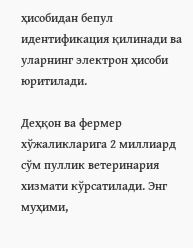ҳисобидан бепул идентификация қилинади ва уларнинг электрон ҳисоби юритилади.

Деҳқон ва фермер хўжаликларига 2 миллиард сўм пуллик ветеринария хизмати кўрсатилади. Энг муҳими,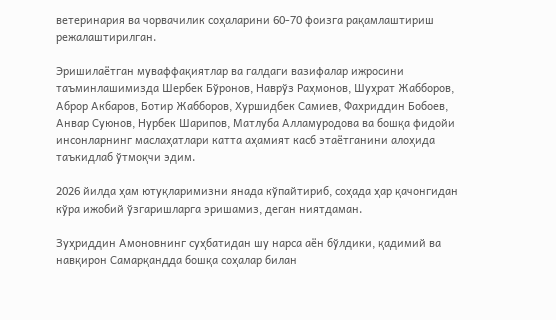ветеринария ва чорвачилик соҳаларини 60-70 фоизга рақамлаштириш режалаштирилган.

Эришилаётган муваффақиятлар ва галдаги вазифалар ижросини таъминлашимизда Шербек Бўронов, Наврўз Раҳмонов, Шуҳрат Жабборов, Аброр Акбаров, Ботир Жабборов, Хуршидбек Самиев, Фахриддин Бобоев, Анвар Суюнов, Нурбек Шарипов, Матлуба Алламуродова ва бошқа фидойи инсонларнинг маслаҳатлари катта аҳамият касб этаётганини алоҳида таъкидлаб ўтмоқчи эдим.

2026 йилда ҳам ютуқларимизни янада кўпайтириб, соҳада ҳар қачонгидан кўра ижобий ўзгаришларга эришамиз, деган ниятдаман.

Зуҳриддин Амоновнинг суҳбатидан шу нарса аён бўлдики, қадимий ва навқирон Самарқандда бошқа соҳалар билан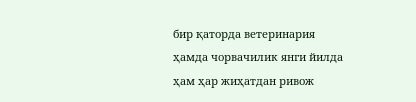бир қаторда ветеринария ҳамда чорвачилик янги йилда ҳам ҳар жиҳатдан ривож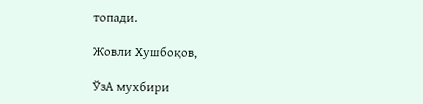топади.

Жовли Хушбоқов,

ЎзА мухбири